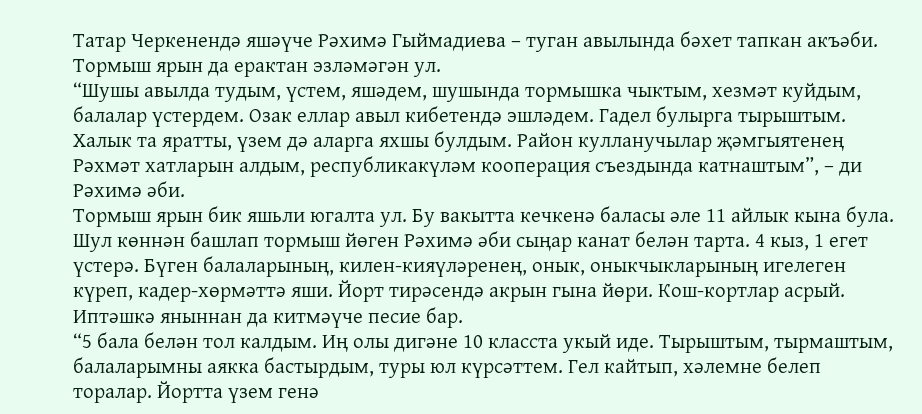Татар Черкенендә яшәүче Рәхимә Гыймадиева – туган авылында бәхет тапкан акъәби. Тормыш ярын да ерактан эзләмәгән ул.
“Шушы авылда тудым, үстем, яшәдем, шушында тормышка чыктым, хезмәт куйдым, балалар үстердем. Озак еллар авыл кибетендә эшләдем. Гадел булырга тырыштым. Халык та яратты, үзем дә аларга яхшы булдым. Район кулланучылар җәмгыятенең Рәхмәт хатларын алдым, республикакүләм кооперация съездында катнаштым”, – ди Рәхимә әби.
Тормыш ярын бик яшьли югалта ул. Бу вакытта кечкенә баласы әле 11 айлык кына була. Шул көннән башлап тормыш йөген Рәхимә әби сыңар канат белән тарта. 4 кыз, 1 егет үстерә. Бүген балаларының, килен-кияүләренең, онык, оныкчыкларының игелеген күреп, кадер-хөрмәттә яши. Йорт тирәсендә акрын гына йөри. Кош-кортлар асрый. Иптәшкә яныннан да китмәүче песие бар.
“5 бала белән тол калдым. Иң олы дигәне 10 класста укый иде. Тырыштым, тырмаштым, балаларымны аякка бастырдым, туры юл күрсәттем. Гел кайтып, хәлемне белеп торалар. Йортта үзем генә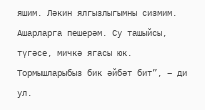яшим. Ләкин ялгызлыгымны сизмим. Ашарларга пешерәм. Су ташыйсы, түгәсе, мичкә ягасы юк. Тормышларыбыз бик әйбәт бит”, – ди ул.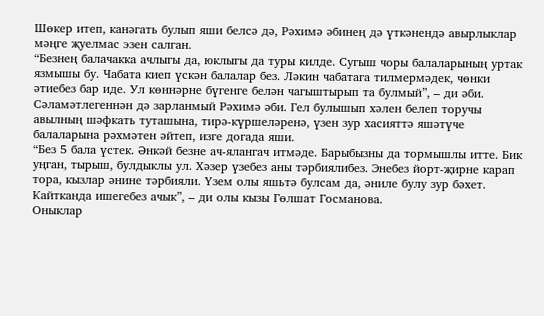Шөкер итеп, канәгать булып яши белсә дә, Рәхимә әбинең дә үткәнендә авырлыклар мәңге җуелмас эзен салган.
“Безнең балачакка ачлыгы да, юклыгы да туры килде. Сугыш чоры балаларының уртак язмышы бу. Чабата киеп үскән балалар без. Ләкин чабатага тилмермәдек, чөнки әтиебез бар иде. Ул көннәрне бүгенге белән чагыштырып та булмый”, – ди әби.
Сәламәтлегеннән дә зарланмый Рәхимә әби. Гел булышып хәлен белеп торучы авылның шәфкать туташына, тирә-күршеләренә, үзен зур хасияттә яшәтүче балаларына рәхмәтен әйтеп, изге догада яши.
“Без 5 бала үстек. Әнкәй безне ач-ялангач итмәде. Барыбызны да тормышлы итте. Бик уңган, тырыш, булдыклы ул. Хәзер үзебез аны тәрбиялибез. Энебез йорт-җирне карап тора, кызлар әнине тәрбияли. Үзем олы яшьтә булсам да, әниле булу зур бәхет. Кайтканда ишегебез ачык”, – ди олы кызы Гөлшат Госманова.
Оныклар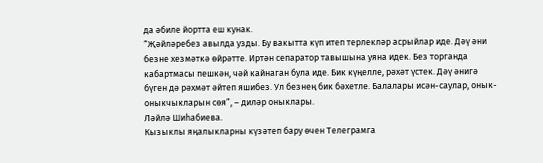да әбиле йортта еш кунак.
“Җәйләребез авылда узды. Бу вакытта күп итеп терлекләр асрыйлар иде. Дәү әни безне хезмәткә өйрәтте. Иртән сепаратор тавышына уяна идек. Без торганда кабартмасы пешкән, чәй кайнаган була иде. Бик күңелле, рәхәт үстек. Дәү әнигә бүген дә рәхмәт әйтеп яшибез. Ул безнең бик бәхетле. Балалары исән-саулар, онык-оныкчыкларын сөя”, – диләр оныклары.
Ләйлә Шиһабиева.
Кызыклы яңалыкларны күзәтеп бару өчен Телеграмга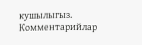кушылыгыз.
Комментарийлар